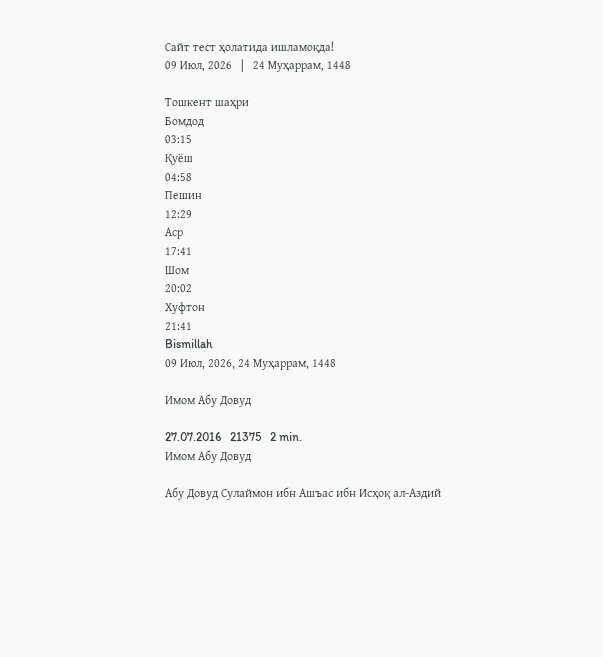Сайт тест ҳолатида ишламоқда!
09 Июл, 2026   |   24 Муҳаррам, 1448

Тошкент шаҳри
Бомдод
03:15
Қуёш
04:58
Пешин
12:29
Аср
17:41
Шом
20:02
Хуфтон
21:41
Bismillah
09 Июл, 2026, 24 Муҳаррам, 1448

Имом Абу Довуд

27.07.2016   21375   2 min.
Имом Абу Довуд

Абу Довуд Сулаймон ибн Ашъас ибн Исҳоқ ал-Аздий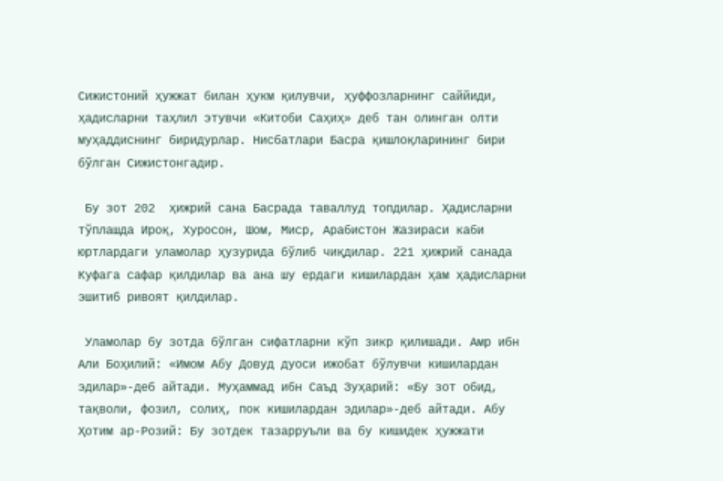Сижистоний ҳужжат билан ҳукм қилувчи, ҳуффозларнинг саййиди, ҳадисларни таҳлил этувчи «Китоби Саҳиҳ» деб тан олинган олти муҳаддиснинг биридурлар. Нисбатлари Басра қишлоқларининг бири бўлган Сижистонгадир.

 Бу зот 202  ҳижрий сана Басрада таваллуд топдилар. Ҳадисларни тўплашда Ироқ, Хуросон, Шом, Миср, Арабистон Жазираси каби юртлардаги уламолар ҳузурида бўлиб чиқдилар. 221 ҳижрий санада Куфага сафар қилдилар ва ана шу ердаги кишилардан ҳам ҳадисларни эшитиб ривоят қилдилар.

 Уламолар бу зотда бўлган сифатларни кўп зикр қилишади. Амр ибн Али Боҳилий: «Имом Абу Довуд дуоси ижобат бўлувчи кишилардан эдилар»-деб айтади. Муҳаммад ибн Саъд Зуҳарий: «Бу зот обид, тақволи, фозил, солиҳ, пок кишилардан эдилар»-деб айтади. Абу Ҳотим ар-Розий: Бу зотдек тазарруъли ва бу кишидек ҳужжати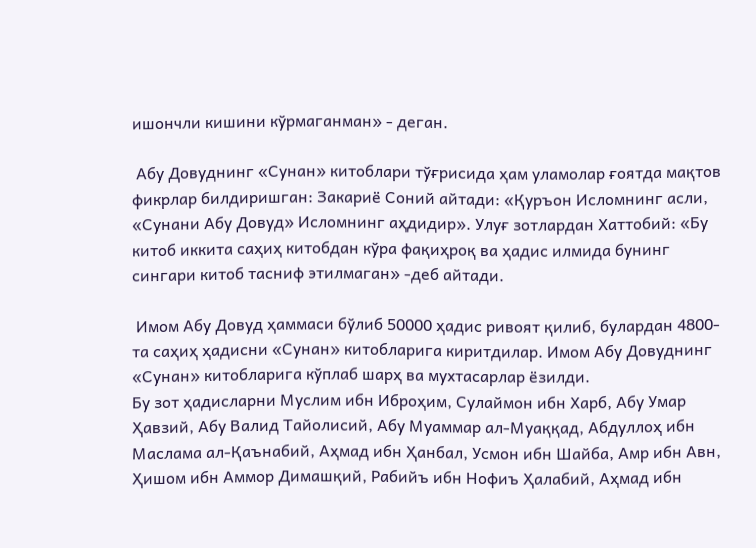ишончли кишини кўрмаганман» - деган.

 Абу Довуднинг «Сунан» китоблари тўғрисида ҳам уламолар ғоятда мақтов фикрлар билдиришган: Закариё Соний айтади: «Қуръон Исломнинг асли, «Сунани Абу Довуд» Исломнинг аҳдидир». Улуғ зотлардан Хаттобий: «Бу китоб иккита саҳиҳ китобдан кўра фақиҳроқ ва ҳадис илмида бунинг сингари китоб тасниф этилмаган» -деб айтади.

 Имом Абу Довуд ҳаммаси бўлиб 50000 ҳадис ривоят қилиб, булардан 4800-та саҳиҳ ҳадисни «Сунан» китобларига киритдилар. Имом Абу Довуднинг «Сунан» китобларига кўплаб шарҳ ва мухтасарлар ёзилди.
Бу зот ҳадисларни Муслим ибн Иброҳим, Сулаймон ибн Харб, Абу Умар Ҳавзий, Абу Валид Тайолисий, Абу Муаммар ал-Муаққад, Абдуллоҳ ибн Маслама ал-Қаънабий, Аҳмад ибн Ҳанбал, Усмон ибн Шайба, Амр ибн Авн, Ҳишом ибн Аммор Димашқий, Рабийъ ибн Нофиъ Ҳалабий, Аҳмад ибн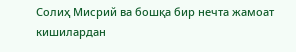Солиҳ Мисрий ва бошқа бир нечта жамоат кишилардан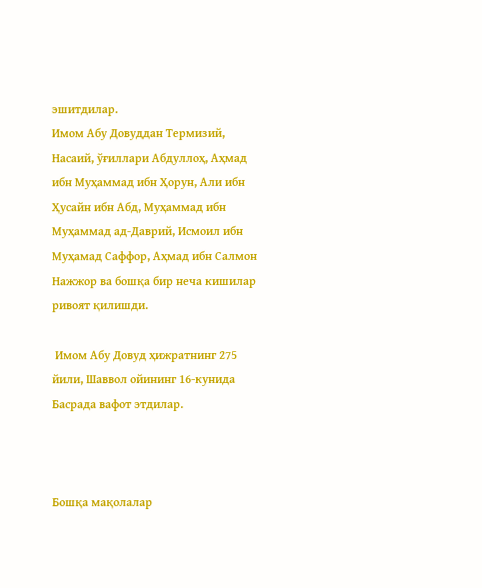эшитдилар.
Имом Абу Довуддан Термизий, Насаий, ўғиллари Абдуллоҳ, Аҳмад ибн Муҳаммад ибн Ҳорун, Али ибн Ҳусайн ибн Абд, Муҳаммад ибн Муҳаммад ад-Даврий, Исмоил ибн Муҳамад Саффор, Аҳмад ибн Салмон Нажжор ва бошқа бир неча кишилар ривоят қилишди.

 Имом Абу Довуд ҳижратнинг 275 йили, Шаввол ойининг 16-кунида Басрада вафот этдилар.



Бошқа мақолалар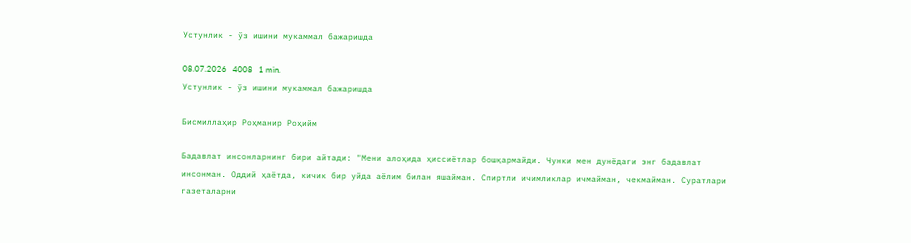Устунлик - ўз ишини мукаммал бажаришда

08.07.2026   4008   1 min.
Устунлик - ўз ишини мукаммал бажаришда

Бисмиллаҳир Роҳманир Роҳийм

Бадавлат инсонларнинг бири айтади: "Мени алоҳида ҳиссиётлар бошқармайди. Чунки мен дунёдаги энг бадавлат инсонман. Оддий ҳаётда, кичик бир уйда аёлим билан яшайман. Спиртли ичимликлар ичмайман, чекмайман. Суратлари газеталарни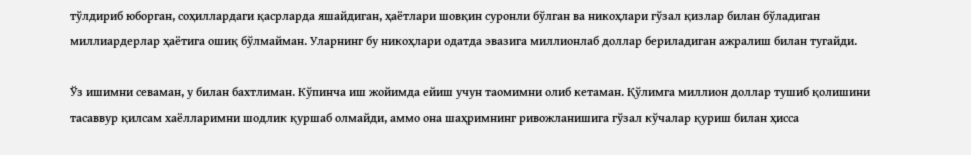тўлдириб юборган, соҳиллардаги қасрларда яшайдиган, ҳаётлари шовқин суронли бўлган ва никоҳлари гўзал қизлар билан бўладиган миллиардерлар ҳаётига ошиқ бўлмайман. Уларнинг бу никоҳлари одатда эвазига миллионлаб доллар бериладиган ажралиш билан тугайди.

Ўз ишимни севаман, у билан бахтлиман. Кўпинча иш жойимда ейиш учун таомимни олиб кетаман. Қўлимга миллион доллар тушиб қолишини тасаввур қилсам хаёлларимни шодлик қуршаб олмайди, аммо она шаҳримнинг ривожланишига гўзал кўчалар қуриш билан ҳисса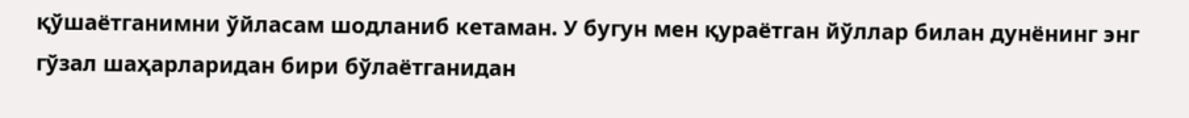қўшаётганимни ўйласам шодланиб кетаман. У бугун мен қураётган йўллар билан дунёнинг энг гўзал шаҳарларидан бири бўлаётганидан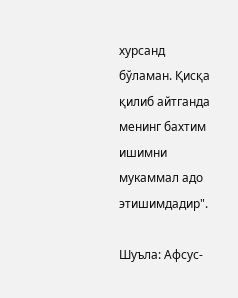хурсанд бўламан. Қисқа қилиб айтганда менинг бахтим ишимни мукаммал адо этишимдадир".

Шуъла: Афсус-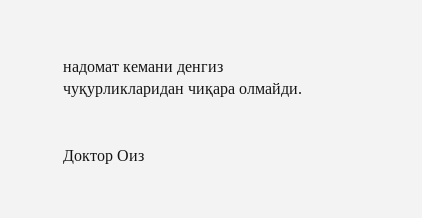надомат кемани денгиз чуқурликларидан чиқара олмайди.


Доктор Оиз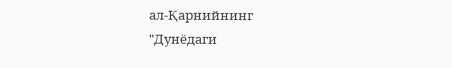ал-Қарнийнинг
"Дунёдаги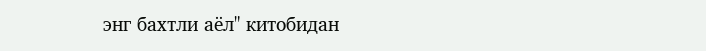энг бахтли аёл" китобидан